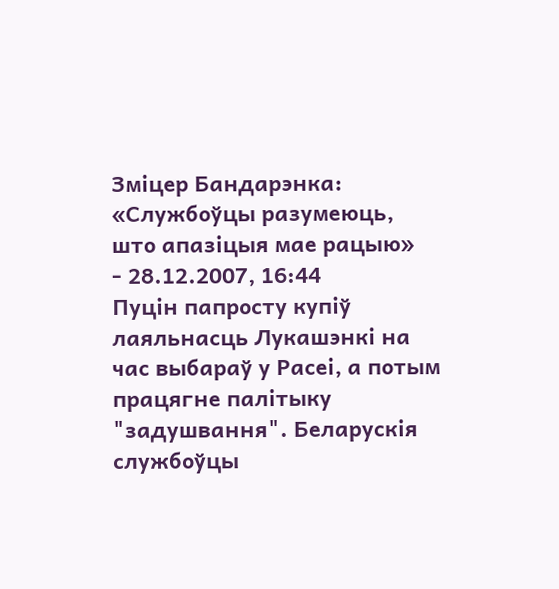Зміцер Бандарэнка: «Службоўцы разумеюць, што апазіцыя мае рацыю»
- 28.12.2007, 16:44
Пуцін папросту купіў лаяльнасць Лукашэнкі на час выбараў у Расеі, а потым працягне палітыку "задушвання". Беларускія службоўцы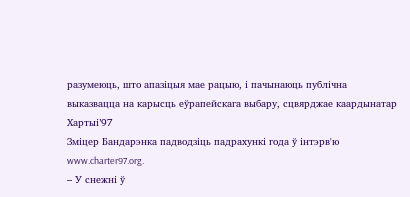разумеюць, што апазіцыя мае рацыю, і пачынаюць публічна выказвацца на карысць еўрапейскага выбару, сцвярджае каардынатар Хартыі’97
Зміцер Бандарэнка падводзіць падрахункі года ў інтэрв'ю www.charter97.org.
– У снежні ў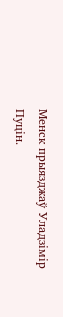Менск прыязджаў Уладзімір Пуцін.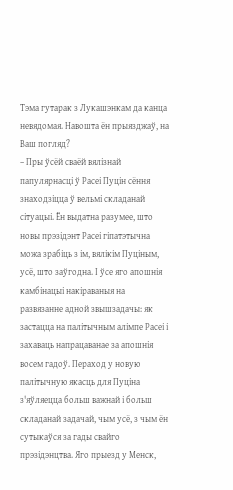Тэма гутарак з Лукашэнкам да канца невядомая. Навошта ён прыязджаў, на Ваш погляд?
– Пры ўсёй сваёй вялізнай папулярнасці ў Расеі Пуцін сёння знаходзіцца ў вельмі складанай сітуацыі. Ён выдатна разумее, што новы прэзідэнт Расеі гіпатэтычна можа зрабіць з ім, вялікім Пуціным, усё, што заўгодна. І ўсе яго апошнія камбінацыі накіраваныя на развязанне адной звышзадачы: як застацца на палітычным алімпе Расеі і захаваць напрацаванае за апошнія восем гадоў. Пераход у новую палітычную якасць для Пуціна з'яўляецца больш важнай і больш складанай задачай, чым усё, з чым ён сутыкаўся за гады свайго прэзідэнцтва. Яго прыезд у Менск,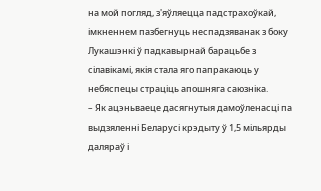на мой погляд, з'яўляецца падстрахоўкай, імкненнем пазбегнуць неспадзяванак з боку Лукашэнкі ў падкавырнай барацьбе з сілавікамі, якія стала яго папракаюць у небяспецы страціць апошняга саюзніка.
– Як ацэньваеце дасягнутыя дамоўленасці па выдзяленні Беларусі крэдыту ў 1,5 мільярды даляраў і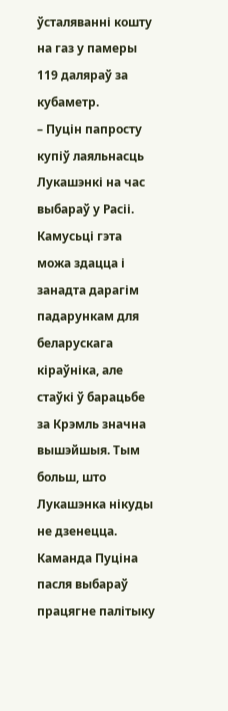ўсталяванні кошту на газ у памеры 119 даляраў за кубаметр.
– Пуцін папросту купіў лаяльнасць Лукашэнкі на час выбараў у Расіі. Камусьці гэта можа здацца і занадта дарагім падарункам для беларускага кіраўніка, але стаўкі ў барацьбе за Крэмль значна вышэйшыя. Тым больш, што Лукашэнка нікуды не дзенецца. Каманда Пуціна пасля выбараў працягне палітыку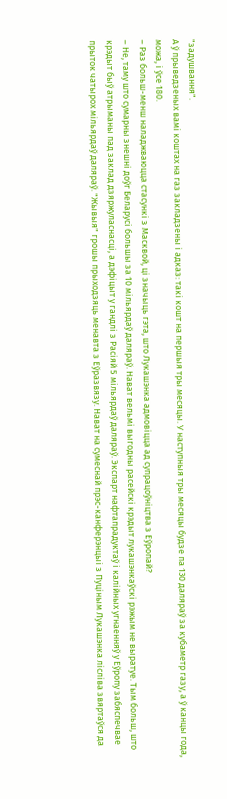"задушвання".
А ў прыведзеных вамі коштах на газ закладзены і адказ: такі кошт на першыя тры месяцы. У наступныя тры месяцы будзе па 130 даляраў за кубаметр газу, а ў канцы года, можа, і ўсе 180.
– Раз больш-менш наладжваюцца стасункі з Масквой, ці значыць гэта, што Лукашэнка адмовіцца ад супрацоўніцтва з Еўропай?
– Не, таму што сумарны знешні доўг Беларусі большы за 10 мільярдаў даляраў. Нават вельмі выгодны расейскі крэдыт лукашэнкаўскі рэжым не выратуе. Тым больш, што крэдыт быў атрыманы пад заклад дзяржуласнасці, а дэфіцыт у гандлі з Расіяй 5 мільярдаў даляраў. Экспарт нафтапрадуктаў і калійных угнаенняў у Еўропу забяспечвае прыток чатырох мільярдаў даляраў. "Жывыя" грошы прыходзяць менавта з Еўразвязу. Нават на сумеснай прэс-канферэнцыі з Пуціным Лукашэнка лісліва звяртаўся да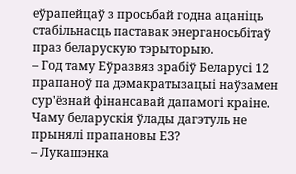еўрапейцаў з просьбай годна ацаніць стабільнасць паставак энерганосьбітаў праз беларускую тэрыторыю.
– Год таму Еўразвяз зрабіў Беларусі 12 прапаноў па дэмакратызацыі наўзамен сур'ёзнай фінансавай дапамогі краіне. Чаму беларускія ўлады дагэтуль не прынялі прапановы ЕЗ?
– Лукашэнка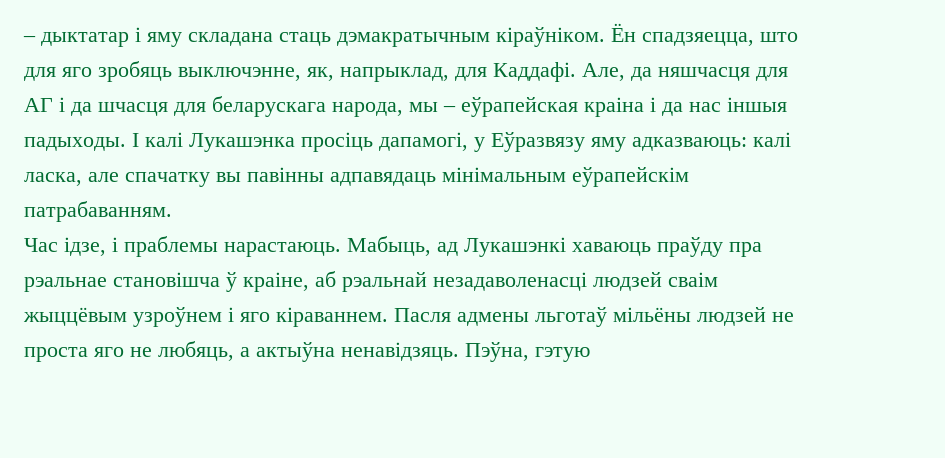– дыктатар і яму складана стаць дэмакратычным кіраўніком. Ён спадзяецца, што для яго зробяць выключэнне, як, напрыклад, для Каддафі. Але, да няшчасця для АГ і да шчасця для беларускага народа, мы – еўрапейская краіна і да нас іншыя падыходы. І калі Лукашэнка просіць дапамогі, у Еўразвязу яму адказваюць: калі ласка, але спачатку вы павінны адпавядаць мінімальным еўрапейскім патрабаванням.
Час ідзе, і праблемы нарастаюць. Мабыць, ад Лукашэнкі хаваюць праўду пра рэальнае становішча ў краіне, аб рэальнай незадаволенасці людзей сваім жыццёвым узроўнем і яго кіраваннем. Пасля адмены льготаў мільёны людзей не проста яго не любяць, а актыўна ненавідзяць. Пэўна, гэтую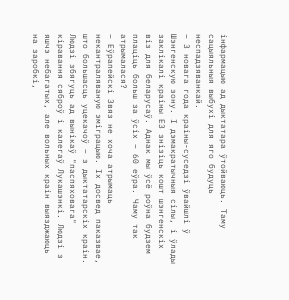інфармацыю ад дыктатара ўтойваюць. Таму сацыяльныя выбухі для яго будуць неспадзяванкай.
– З новага года краіны-суседзі ўвайшлі ў Шэнгенскую зону. І дэмакратычныя сілы, і ўлады заклікалі краіны ЕЗ знізіць кошт шэнгенскіх віз для беларусаў. Аднак мы ўсё роўна будзем плаціць больш за ўсіх – 60 еўра. Чаму так атрымалася?
– Еўрапейскі Звяз не хоча атрымаць некантраляваную эміграцыю. Іх досвед паказвае, што большасць уцекачоў – з дыктатарскіх краін. Людзі збягуць ад вынікаў "паспяховага" кіравання сяброў і калегаў Лукашэнкі. Людзі з яшчэ небагатых, але вольных краін выязджаюць на заробкі,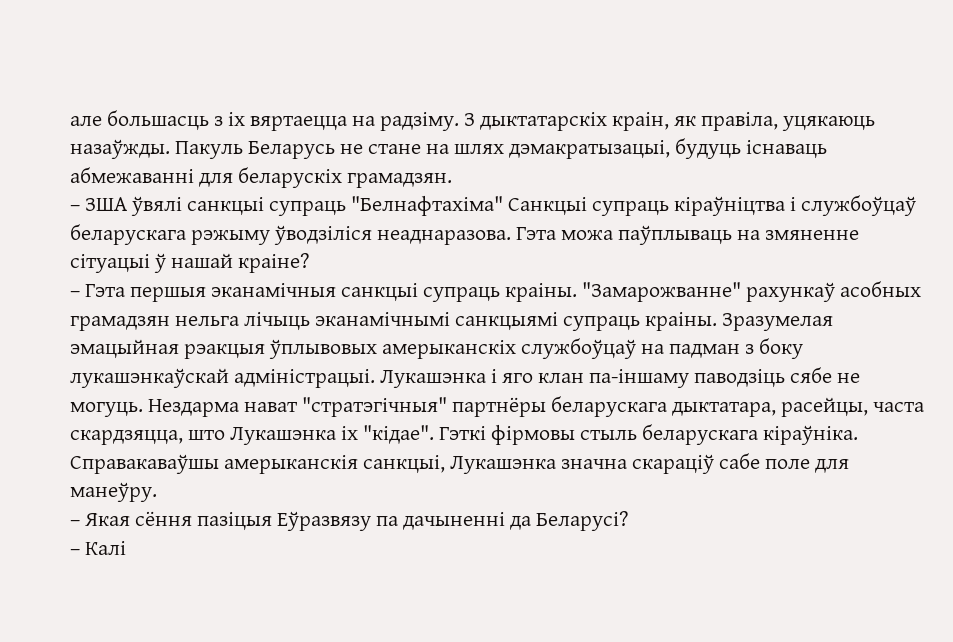але большасць з іх вяртаецца на радзіму. З дыктатарскіх краін, як правіла, уцякаюць назаўжды. Пакуль Беларусь не стане на шлях дэмакратызацыі, будуць існаваць абмежаванні для беларускіх грамадзян.
– ЗША ўвялі санкцыі супраць "Белнафтахіма" Санкцыі супраць кіраўніцтва і службоўцаў беларускага рэжыму ўводзіліся неаднаразова. Гэта можа паўплываць на змяненне сітуацыі ў нашай краіне?
– Гэта першыя эканамічныя санкцыі супраць краіны. "Замарожванне" рахункаў асобных грамадзян нельга лічыць эканамічнымі санкцыямі супраць краіны. Зразумелая эмацыйная рэакцыя ўплывовых амерыканскіх службоўцаў на падман з боку лукашэнкаўскай адміністрацыі. Лукашэнка і яго клан па-іншаму паводзіць сябе не могуць. Нездарма нават "стратэгічныя" партнёры беларускага дыктатара, расейцы, часта скардзяцца, што Лукашэнка іх "кідае". Гэткі фірмовы стыль беларускага кіраўніка.
Справакаваўшы амерыканскія санкцыі, Лукашэнка значна скараціў сабе поле для манеўру.
– Якая сёння пазіцыя Еўразвязу па дачыненні да Беларусі?
– Калі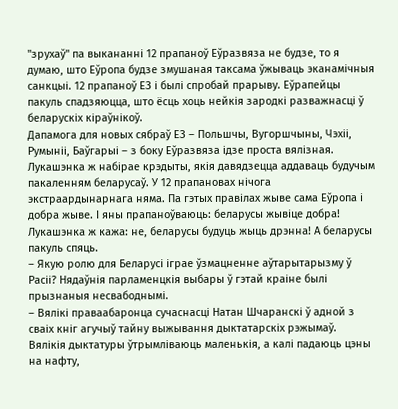"зрухаў" па выкананні 12 прапаноў Еўразвяза не будзе, то я думаю, што Еўропа будзе змушаная таксама ўжываць эканамічныя санкцыі. 12 прапаноў ЕЗ і былі спробай прарыву. Еўрапейцы пакуль спадзяюцца, што ёсць хоць нейкія зародкі разважнасці ў беларускіх кіраўнікоў.
Дапамога для новых сябраў ЕЗ – Польшчы, Вугоршчыны, Чэхіі, Румыніі, Баўгарыі – з боку Еўразвяза ідзе проста вялізная. Лукашэнка ж набірае крэдыты, якія давядзецца аддаваць будучым пакаленням беларусаў. У 12 прапановах нічога экстраардынарнага няма. Па гэтых правілах жыве сама Еўропа і добра жыве. І яны прапаноўваюць: беларусы жывіце добра! Лукашэнка ж кажа: не, беларусы будуць жыць дрэнна! А беларусы пакуль спяць.
– Якую ролю для Беларусі іграе ўзмацненне аўтарытарызму ў Расіі? Нядаўнія парламенцкія выбары ў гэтай краіне былі прызнаныя несвабоднымі.
– Вялікі праваабаронца сучаснасці Натан Шчаранскі ў адной з сваіх кніг агучыў тайну выжывання дыктатарскіх рэжымаў. Вялікія дыктатуры ўтрымліваюць маленькія, а калі падаюць цэны на нафту,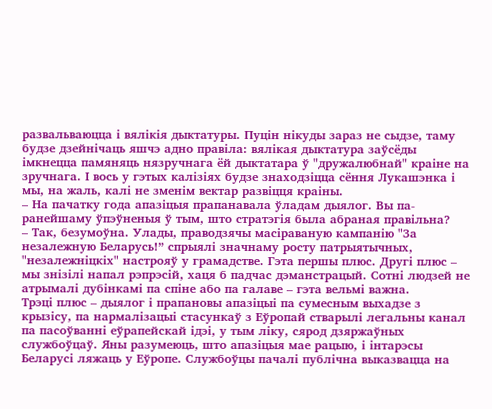развальваюцца і вялікія дыктатуры. Пуцін нікуды зараз не сыдзе, таму будзе дзейнічаць яшчэ адно правіла: вялікая дыктатура заўсёды імкнецца памяняць нязручнага ёй дыктатара ў "дружалюбнай" краіне на зручнага. І вось у гэтых калізіях будзе знаходзіцца сёння Лукашэнка і мы, на жаль, калі не зменім вектар развіцця краіны.
– На пачатку года апазіцыя прапанавала ўладам дыялог. Вы па-ранейшаму ўпэўненыя ў тым, што стратэгія была абраная правільна?
– Так, безумоўна. Улады, праводзячы масіраваную кампанію "За незалежную Беларусь!” спрыялі значнаму росту патрыятычных, "незалежніцкіх" настрояў у грамадстве. Гэта першы плюс. Другі плюс – мы знізілі напал рэпрэсій, хаця б падчас дэманстрацый. Сотні людзей не атрымалі дубінкамі па спіне або па галаве – гэта вельмі важна.
Трэці плюс – дыялог і прапановы апазіцыі па сумесным выхадзе з крызісу, па нармалізацыі стасункаў з Еўропай стварылі легальны канал па пасоўванні еўрапейскай ідэі, у тым ліку, сярод дзяржаўных службоўцаў. Яны разумеюць, што апазіцыя мае рацыю, і інтарэсы Беларусі ляжаць у Еўропе. Службоўцы пачалі публічна выказвацца на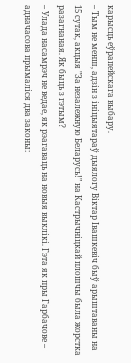карысць еўрапейскага выбару.
– Тым не менш, адзін з ініцыятараў дыялогу Віктар Івашкевіч быў арыштаваны на 15 сутак, акцыя "За незалежную Беларусь!" на Кастрычніцкай плошчы была жорстка разагнаная. Як быць з гэтым?
– Улада насамрэч не ведае, як рэагаваць на новыя выклікі. Гэта як пры Гарбачове – адначасова прымаліся два законы: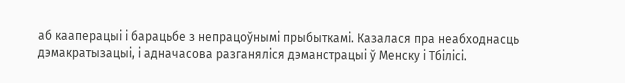аб кааперацыі і барацьбе з непрацоўнымі прыбыткамі. Казалася пра неабходнасць дэмакратызацыі, і адначасова разганяліся дэманстрацыі ў Менску і Тбілісі.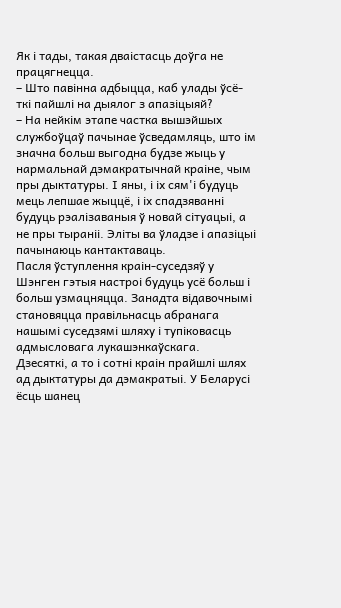Як і тады, такая дваістасць доўга не працягнецца.
– Што павінна адбыцца, каб улады ўсё-ткі пайшлі на дыялог з апазіцыяй?
– На нейкім этапе частка вышэйшых службоўцаў пачынае ўсведамляць, што ім значна больш выгодна будзе жыць у нармальнай дэмакратычнай краіне, чым пры дыктатуры. І яны, і іх сям'і будуць мець лепшае жыццё, і іх спадзяванні будуць рэалізаваныя ў новай сітуацыі, а не пры тыраніі. Эліты ва ўладзе і апазіцыі пачынаюць кантактаваць.
Пасля ўступлення краін-суседзяў у Шэнген гэтыя настроі будуць усё больш і больш узмацняцца. Занадта відавочнымі становяцца правільнасць абранага нашымі суседзямі шляху і тупіковасць адмысловага лукашэнкаўскага.
Дзесяткі, а то і сотні краін прайшлі шлях ад дыктатуры да дэмакратыі. У Беларусі ёсць шанец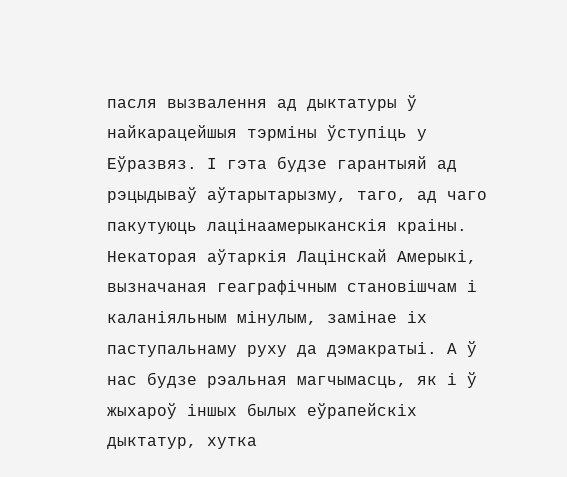пасля вызвалення ад дыктатуры ў найкарацейшыя тэрміны ўступіць у Еўразвяз. І гэта будзе гарантыяй ад рэцыдываў аўтарытарызму, таго, ад чаго пакутуюць лацінаамерыканскія краіны. Некаторая аўтаркія Лацінскай Амерыкі, вызначаная геаграфічным становішчам і каланіяльным мінулым, замінае іх паступальнаму руху да дэмакратыі. А ў нас будзе рэальная магчымасць, як і ў жыхароў іншых былых еўрапейскіх дыктатур, хутка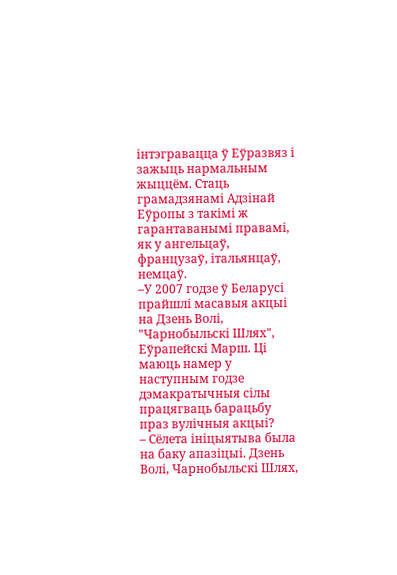інтэгравацца ў Еўразвяз і зажыць нармальным жыццём. Стаць грамадзянамі Адзінай Еўропы з такімі ж гарантаванымі правамі, як у ангельцаў, французаў, італьянцаў, немцаў.
–У 2007 годзе ў Беларусі прайшлі масавыя акцыі на Дзень Волі, "Чарнобыльскі Шлях", Еўрапейскі Марш. Ці маюць намер у наступным годзе дэмакратычныя сілы працягваць барацьбу праз вулічныя акцыі?
– Сёлета ініцыятыва была на баку апазіцыі. Дзень Волі, Чарнобыльскі Шлях,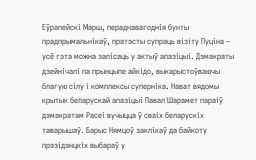Еўрапейскі Марш, пераднавагоднія бунты прадпрымальнікаў, пратэсты супраць візіту Пуціна – усё гэта можна запісаць у актыў апазіцыі. Дэмакраты дзейнічалі па прынцыпе айкідо, выкарыстоўваючы благую сілу і комплексы суперніка. Нават вядомы крытык беларускай апазіцыі Павал Шарамет параіў дэмакратам Расеі вучыцца ў сваіх беларускіх таварышаў. Барыс Нямцоў заклікаў да байкоту прэзідэнцкіх выбараў у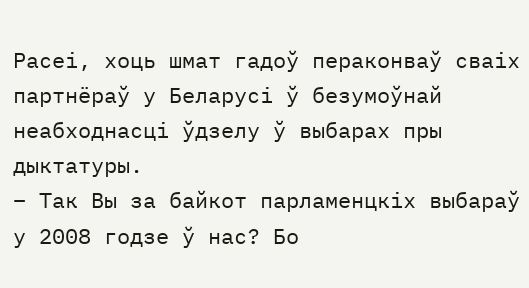Расеі, хоць шмат гадоў пераконваў сваіх партнёраў у Беларусі ў безумоўнай неабходнасці ўдзелу ў выбарах пры дыктатуры.
– Так Вы за байкот парламенцкіх выбараў у 2008 годзе ў нас? Бо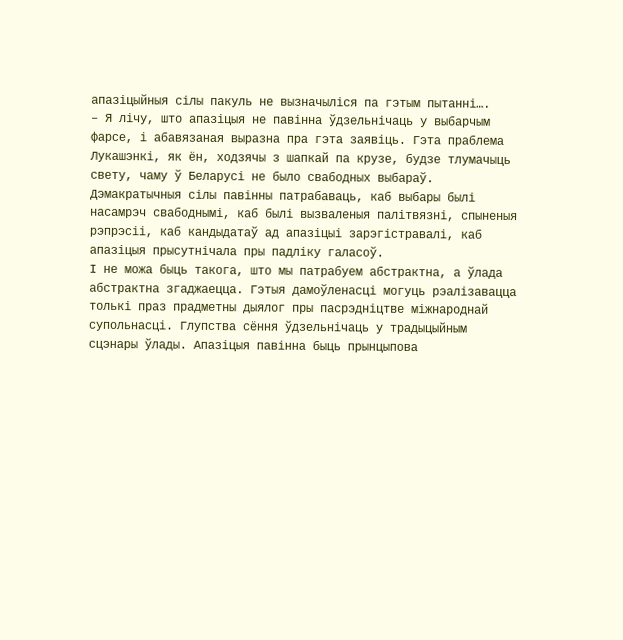апазіцыйныя сілы пакуль не вызначыліся па гэтым пытанні….
– Я лічу, што апазіцыя не павінна ўдзельнічаць у выбарчым фарсе, і абавязаная выразна пра гэта заявіць. Гэта праблема Лукашэнкі, як ён, ходзячы з шапкай па крузе, будзе тлумачыць свету, чаму ў Беларусі не было свабодных выбараў. Дэмакратычныя сілы павінны патрабаваць, каб выбары былі насамрэч свабоднымі, каб былі вызваленыя палітвязні, спыненыя рэпрэсіі, каб кандыдатаў ад апазіцыі зарэгістравалі, каб апазіцыя прысутнічала пры падліку галасоў.
І не можа быць такога, што мы патрабуем абстрактна, а ўлада абстрактна згаджаецца. Гэтыя дамоўленасці могуць рэалізавацца толькі праз прадметны дыялог пры пасрэдніцтве міжнароднай супольнасці. Глупства сёння ўдзельнічаць у традыцыйным сцэнары ўлады. Апазіцыя павінна быць прынцыпова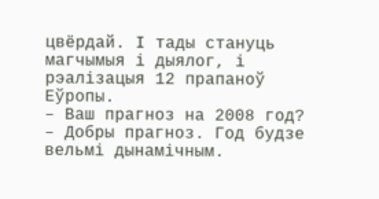цвёрдай. І тады стануць магчымыя і дыялог, і рэалізацыя 12 прапаноў Еўропы.
– Ваш прагноз на 2008 год?
– Добры прагноз. Год будзе вельмі дынамічным.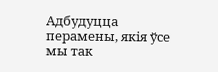Адбудуцца перамены, якія ўсе мы так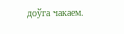доўга чакаем.